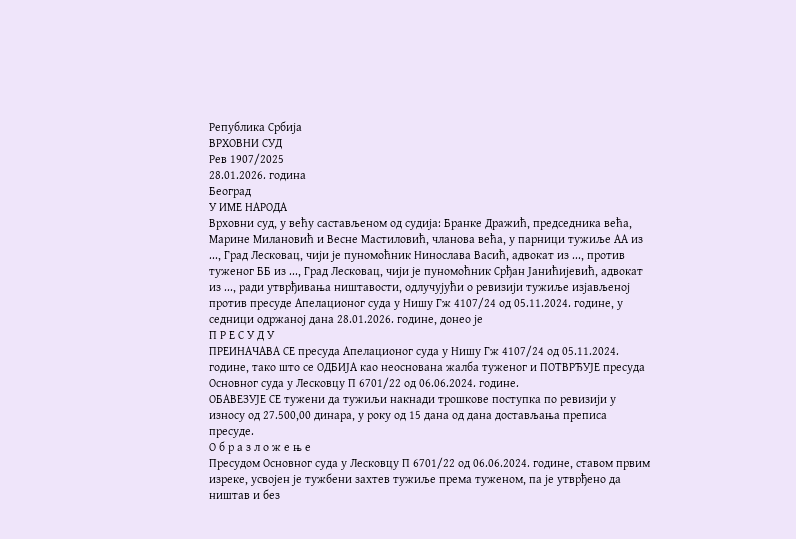Република Србија
ВРХОВНИ СУД
Рев 1907/2025
28.01.2026. година
Београд
У ИМЕ НАРОДА
Врховни суд, у већу састављеном од судија: Бранке Дражић, председника већа, Марине Милановић и Весне Мастиловић, чланова већа, у парници тужиље АА из ..., Град Лесковац, чији је пуномоћник Нинослава Васић, адвокат из ..., против туженог ББ из ..., Град Лесковац, чији је пуномоћник Срђан Јанићијевић, адвокат из ..., ради утврђивања ништавости, одлучујући о ревизији тужиље изјављеној против пресуде Апелационог суда у Нишу Гж 4107/24 од 05.11.2024. године, у седници одржаној дана 28.01.2026. године, донео је
П Р Е С У Д У
ПРЕИНАЧАВА СЕ пресуда Апелационог суда у Нишу Гж 4107/24 од 05.11.2024. године, тако што се ОДБИЈА као неоснована жалба туженог и ПОТВРЂУЈЕ пресуда Основног суда у Лесковцу П 6701/22 од 06.06.2024. године.
ОБАВЕЗУЈЕ СЕ тужени да тужиљи накнади трошкове поступка по ревизији у износу од 27.500,00 динара, у року од 15 дана од дана достављања преписа пресуде.
О б р а з л о ж е њ е
Пресудом Основног суда у Лесковцу П 6701/22 од 06.06.2024. године, ставом првим изреке, усвојен је тужбени захтев тужиље према туженом, па је утврђено да ништав и без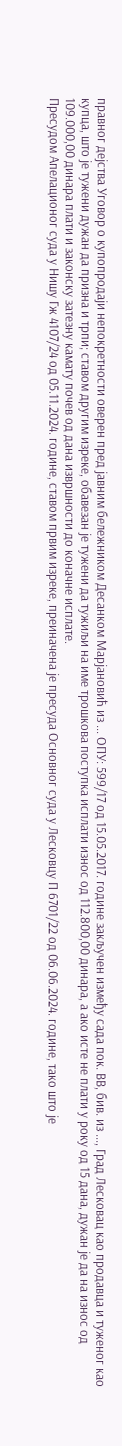правног дејства Уговор о купопродаји непокретности оверен пред јавним бележником Десанком Марјановић из ... ОПУ: 599/17 од 15.05.2017. године закључен између сада пок. ВВ, бив. из ..., Град Лесковац као продавца и туженог као купца, што је тужени дужан да призна и трпи; ставом другим изреке, обавезан је тужени да тужиљи на име трошкова поступка исплати износ од 112.800,00 динара, а ако исте не плати у року од 15 дана, дужан је да на износ од 109.000,00 динара плати и законску затезну камату почев од дана извршности до коначне исплате.
Пресудом Апелационог суда у Нишу Гж 4107/24 од 05.11.2024. године, ставом првим изреке, преиначена је пресуда Основног суда у Лесковцу П 6701/22 од 06.06.2024. године, тако што је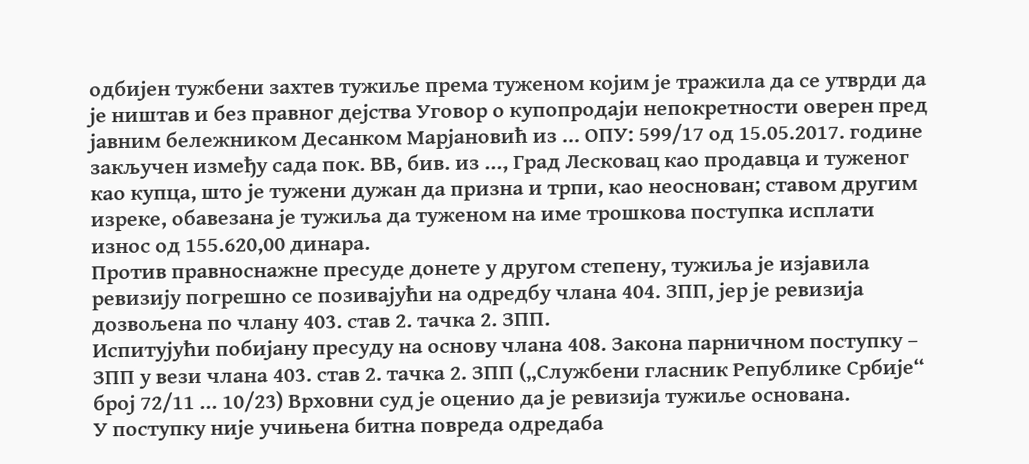одбијен тужбени захтев тужиље према туженом којим је тражила да се утврди да је ништав и без правног дејства Уговор о купопродаји непокретности оверен пред јавним бележником Десанком Марјановић из ... ОПУ: 599/17 од 15.05.2017. године закључен између сада пок. ВВ, бив. из ..., Град Лесковац као продавца и туженог као купца, што је тужени дужан да призна и трпи, као неоснован; ставом другим изреке, обавезана је тужиља да туженом на име трошкова поступка исплати износ од 155.620,00 динара.
Против правноснажне пресуде донете у другом степену, тужиља је изјавила ревизију погрешно се позивајући на одредбу члана 404. ЗПП, јер је ревизија дозвољена по члану 403. став 2. тачка 2. ЗПП.
Испитујући побијану пресуду на основу члана 408. Закона парничном поступку – ЗПП у вези члана 403. став 2. тачка 2. ЗПП („Службени гласник Републике Србије“ број 72/11 ... 10/23) Врховни суд је оценио да је ревизија тужиље основана.
У поступку није учињена битна повреда одредаба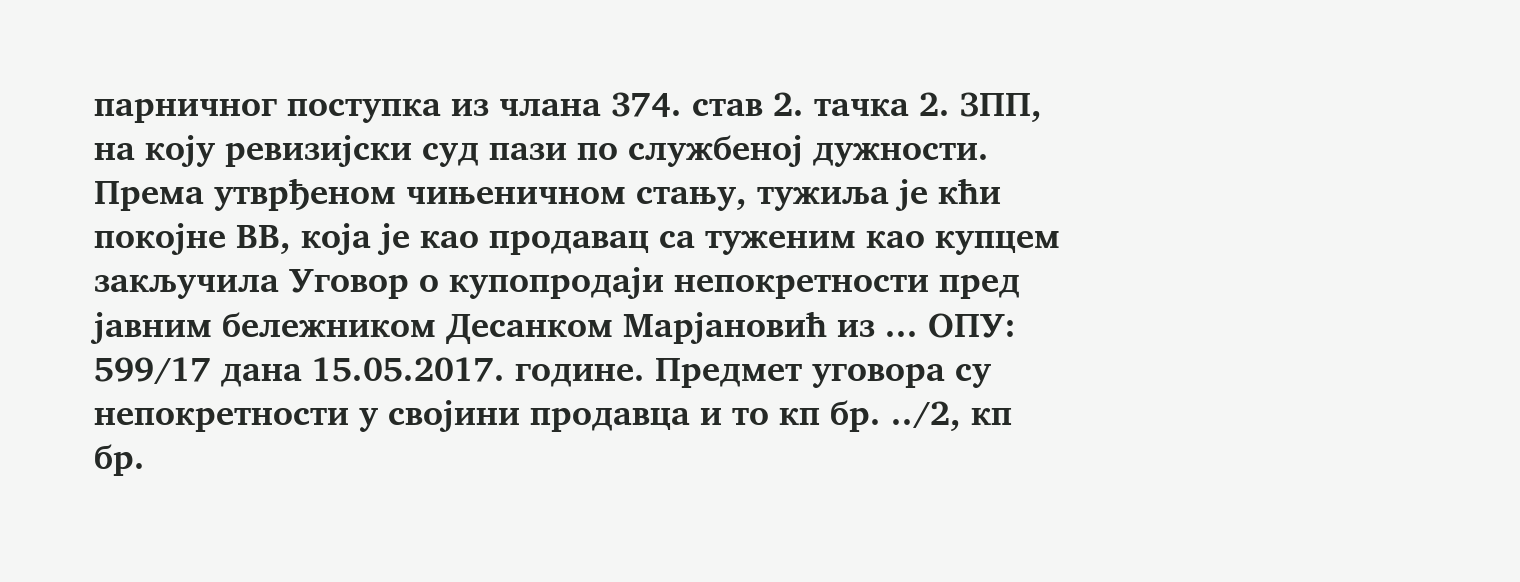парничног поступка из члана 374. став 2. тачка 2. ЗПП, на коју ревизијски суд пази по службеној дужности.
Према утврђеном чињеничном стању, тужиља је кћи покојне ВВ, која је као продавац са туженим као купцем закључила Уговор о купопродаји непокретности пред јавним бележником Десанком Марјановић из ... ОПУ: 599/17 дана 15.05.2017. године. Предмет уговора су непокретности у својини продавца и то кп бр. ../2, кп бр.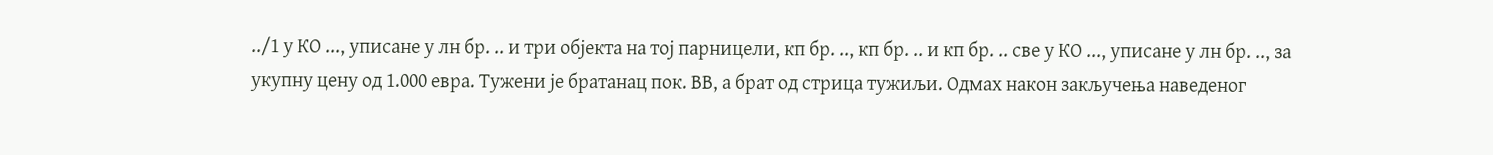../1 у КО ..., уписане у лн бр. .. и три објекта на тој парницели, кп бр. .., кп бр. .. и кп бр. .. све у КО ..., уписане у лн бр. .., за укупну цену од 1.000 евра. Тужени је братанац пок. ВВ, а брат од стрица тужиљи. Одмах након закључења наведеног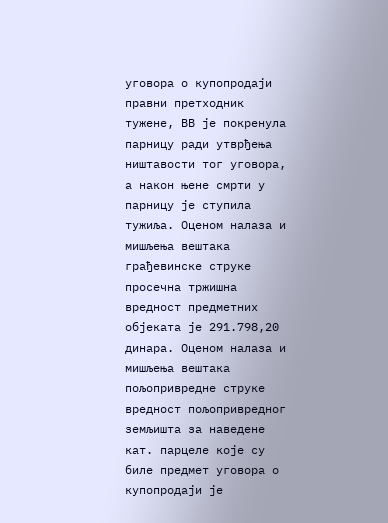уговора о купопродаји правни претходник тужене, ВВ је покренула парницу ради утврђења ништавости тог уговора, а након њене смрти у парницу је ступила тужиља. Оценом налаза и мишљења вештака грађевинске струке просечна тржишна вредност предметних објеката је 291.798,20 динара. Оценом налаза и мишљења вештака пољопривредне струке вредност пољопривредног земљишта за наведене кат. парцеле које су биле предмет уговора о купопродаји је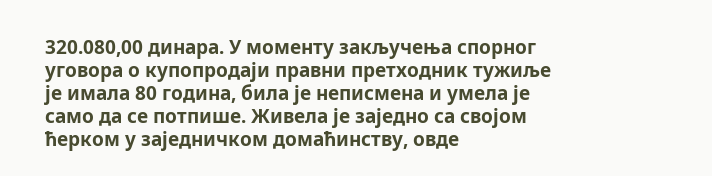320.080,00 динара. У моменту закључења спорног уговора о купопродаји правни претходник тужиље је имала 80 година, била је неписмена и умела је само да се потпише. Живела је заједно са својом ћерком у заједничком домаћинству, овде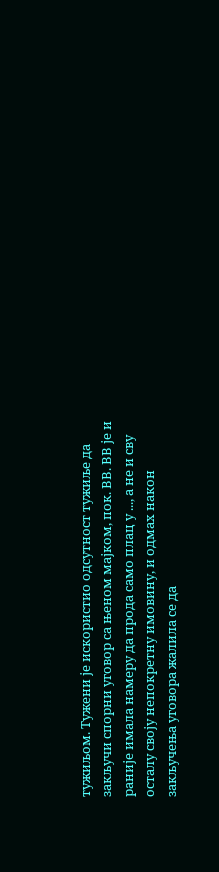тужиљом. Тужени је искористио одсутност тужиље да закључи спорни уговор са њеном мајком, пок. ВВ. ВВ је и раније имала намеру да прода само плац у ..., а не и сву осталу своју непокретну имовину, и одмах након закључења уговора жалила се да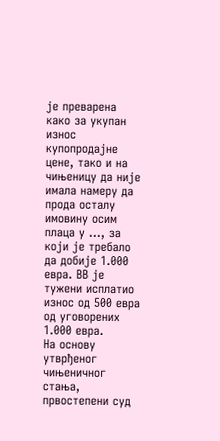је преварена како за укупан износ купопродајне цене, тако и на чињеницу да није имала намеру да прода осталу имовину осим плаца у ..., за који је требало да добије 1.000 евра. ВВ је тужени исплатио износ од 500 евра од уговорених 1.000 евра.
На основу утврђеног чињеничног стања, првостепени суд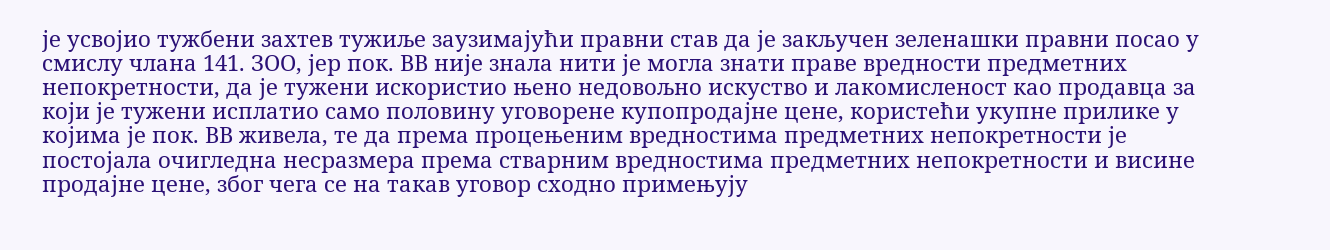је усвојио тужбени захтев тужиље заузимајући правни став да је закључен зеленашки правни посао у смислу члана 141. ЗОО, јер пок. ВВ није знала нити је могла знати праве вредности предметних непокретности, да је тужени искористио њено недовољно искуство и лакомисленост као продавца за који је тужени исплатио само половину уговорене купопродајне цене, користећи укупне прилике у којима је пок. ВВ живела, те да према процењеним вредностима предметних непокретности је постојала очигледна несразмера према стварним вредностима предметних непокретности и висине продајне цене, због чега се на такав уговор сходно примењују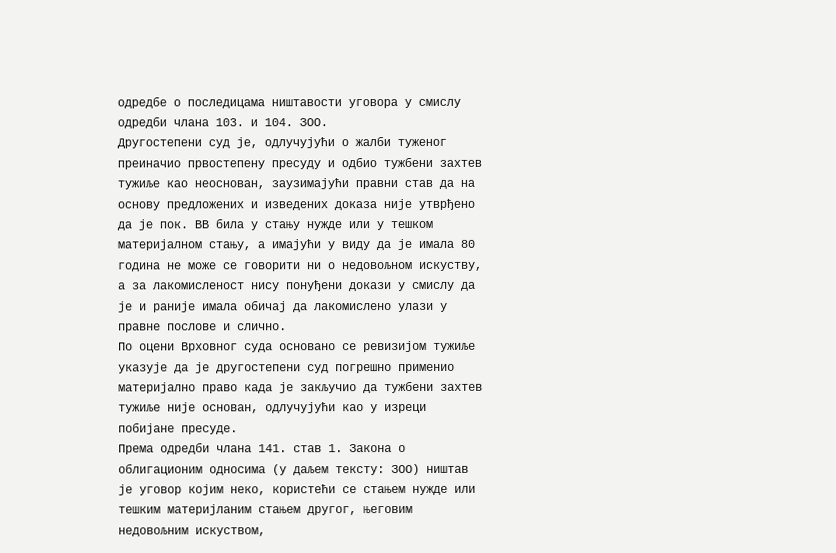одредбе о последицама ништавости уговора у смислу одредби члана 103. и 104. ЗОО.
Другостепени суд је, одлучујући о жалби туженог преиначио првостепену пресуду и одбио тужбени захтев тужиље као неоснован, заузимајући правни став да на основу предложених и изведених доказа није утврђено да је пок. ВВ била у стању нужде или у тешком материјалном стању, а имајући у виду да је имала 80 година не може се говорити ни о недовољном искуству, а за лакомисленост нису понуђени докази у смислу да је и раније имала обичај да лакомислено улази у правне послове и слично.
По оцени Врховног суда основано се ревизијом тужиље указује да је другостепени суд погрешно применио материјално право када је закључио да тужбени захтев тужиље није основан, одлучујући као у изреци побијане пресуде.
Према одредби члана 141. став 1. Закона о облигационим односима (у даљем тексту: ЗОО) ништав је уговор којим неко, користећи се стањем нужде или тешким материјланим стањем другог, његовим недовољним искуством,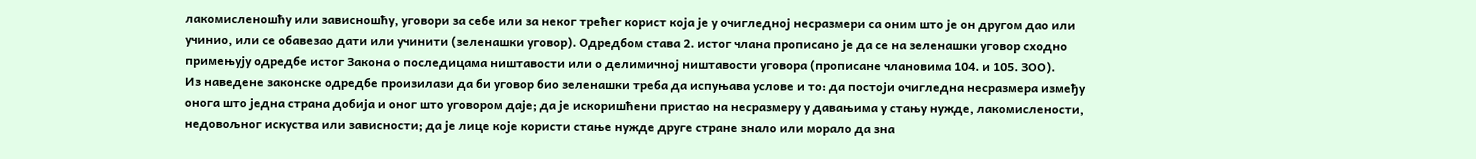лакомисленошћу или зависношћу, уговори за себе или за неког трећег корист која је у очигледној несразмери са оним што је он другом дао или учинио, или се обавезао дати или учинити (зеленашки уговор). Одредбом става 2. истог члана прописано је да се на зеленашки уговор сходно примењују одредбе истог Закона о последицама ништавости или о делимичној ништавости уговора (прописане члановима 104. и 105. ЗОО).
Из наведене законске одредбе произилази да би уговор био зеленашки треба да испуњава услове и то: да постоји очигледна несразмера између онога што једна страна добија и оног што уговором даје; да је искоришћени пристао на несразмеру у давањима у стању нужде, лакомислености, недовољног искуства или зависности; да је лице које користи стање нужде друге стране знало или морало да зна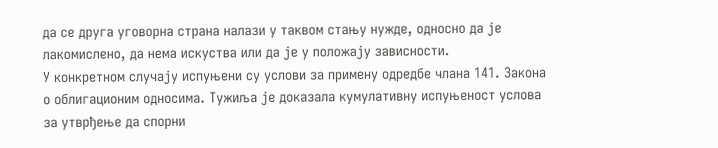да се друга уговорна страна налази у таквом стању нужде, односно да је лакомислено, да нема искуства или да је у положају зависности.
У конкретном случају испуњени су услови за примену одредбе члана 141. Закона о облигационим односима. Тужиља је доказала кумулативну испуњеност услова за утврђење да спорни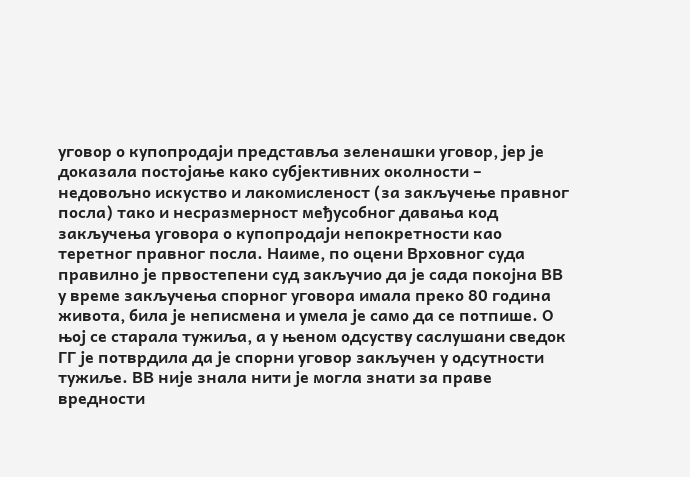уговор о купопродаји представља зеленашки уговор, јер је доказала постојање како субјективних околности – недовољно искуство и лакомисленост (за закључење правног посла) тако и несразмерност међусобног давања код закључења уговора о купопродаји непокретности као теретног правног посла. Наиме, по оцени Врховног суда правилно је првостепени суд закључио да је сада покојна ВВ у време закључења спорног уговора имала преко 80 година живота, била је неписмена и умела је само да се потпише. О њој се старала тужиља, а у њеном одсуству саслушани сведок ГГ је потврдила да је спорни уговор закључен у одсутности тужиље. ВВ није знала нити је могла знати за праве вредности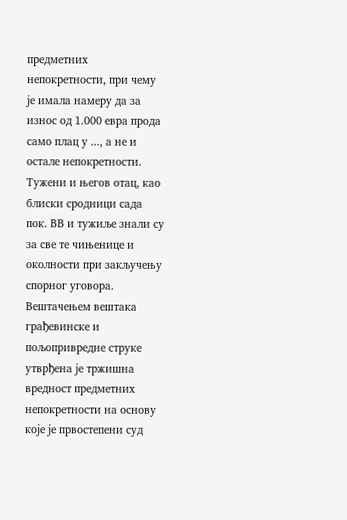предметних непокретности, при чему је имала намеру да за износ од 1.000 евра прода само плац у ..., а не и остале непокретности. Тужени и његов отац, као блиски сродници сада пок. ВВ и тужиље знали су за све те чињенице и околности при закључењу спорног уговора. Вештачењем вештака грађевинске и пољопривредне струке утврђена је тржишна вредност предметних непокретности на основу које је првостепени суд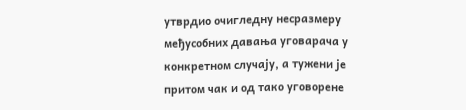утврдио очигледну несразмеру међусобних давања уговарача у конкретном случају, а тужени је притом чак и од тако уговорене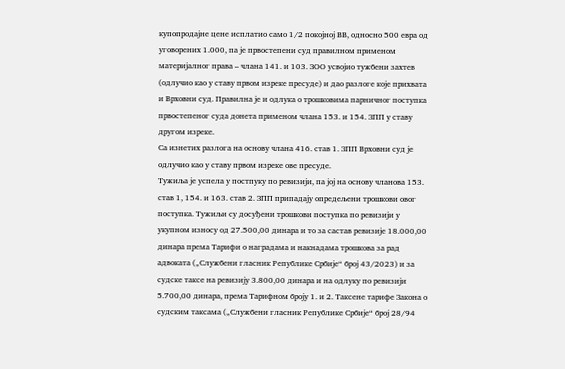купопродајне цене исплатио само 1/2 покојној ВВ, односно 500 евра од уговорених 1.000, па је првостепени суд правилном применом материјалног права – члана 141. и 103. ЗОО усвојио тужбени захтев (одлучио као у ставу првом изреке пресуде) и дао разлоге које прихвата и Врховни суд. Правилна је и одлука о трошковима парничног поступка првостепеног суда донета применом члана 153. и 154. ЗПП у ставу другом изреке.
Са изнетих разлога на основу члана 416. став 1. ЗПП Врховни суд је одлучио као у ставу првом изреке ове пресуде.
Тужиља је успела у постпуку по ревизији, па јој на основу чланова 153. став 1, 154. и 163. став 2. ЗПП припадају опредељени трошкови овог поступка. Тужиљи су досуђени трошкови поступка по ревизији у укупном износу од 27.500,00 динара и то за састав ревизије 18.000,00 динара према Тарифи о наградама и накнадама трошкова за рад адвоката („Службени гласник Републике Србије“ број 43/2023) и за судске таксе на ревизију 3.800,00 динара и на одлуку по ревизији 5.700,00 динара, према Тарифном броју 1. и 2. Таксене тарифе Закона о судским таксама („Службени гласник Републике Србије“ број 28/94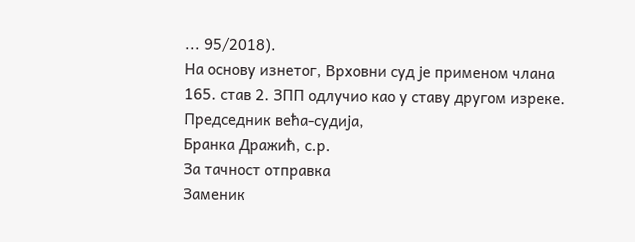... 95/2018).
На основу изнетог, Врховни суд је применом члана 165. став 2. ЗПП одлучио као у ставу другом изреке.
Председник већа-судија,
Бранка Дражић, с.р.
За тачност отправка
Заменик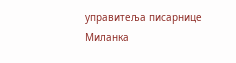управитеља писарнице
Миланка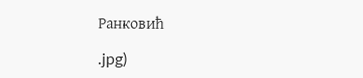Ранковић

.jpg)